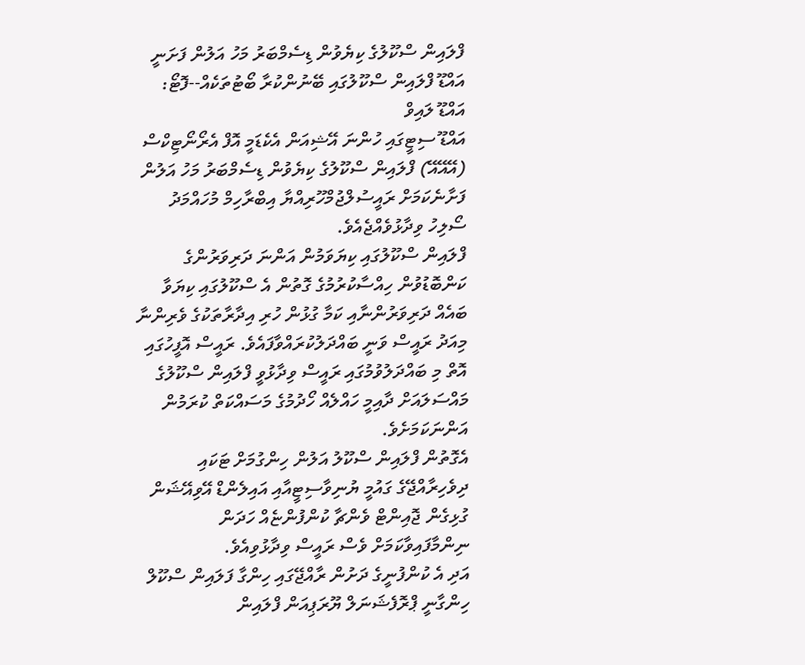ފްލައިން ސްކޫލުގެ ކިޔެވުން ޑިސެމްބަރު މަހު އަލުން ފަށަނީ
އައްޑޫ ފްލައިން ސްކޫލުގައި ބޭނުންކުރާ ބޯޓުތަކެއް--ފޮޓޯ: އައްޑޫ ލައިވް
އައްޑޫ ސިޓީގައި ހުންނަ އޭޝިއަން އެކެޑަމީ އޮފް އެރޯނޯޓިކްސް (އޭއޭއޭ) ފްލައިން ސްކޫލުގެ ކިޔެވުން ޑިސެމްބަރު މަހު އަލުން ފަށާނެކަމަށް ރައީސުލްޖުމްހޫރިއްޔާ އިބްރާހިމް މުހައްމަދު ސޯލިހު ވިދާޅުވެއްޖެއެވެ.
ފްލައިން ސްކޫލުގައި ކިޔަވަމުން އަންނަ ދަރިވަރުންގެ ކަންބޮޑުވުން ހިއްސާކުރުމުގެ ގޮތުން އެ ސްކޫލުގައި ކިޔަވާ ބައެއް ދަރިވަރުންނާއި ކަމާ ގުޅުން ހުރި އިދާރާތަކުގެ ވެރިންނާ މިއަދު ރައީސް ވަނީ ބައްދަލުކުރައްވާފައެވެ. ރައީސް އޮފީހުގައި އޮތް މި ބައްދަލުވުމުގައި ރައީސް ވިދާޅުވީ ފްލައިން ސްކޫލުގެ މައްސަލައަށް ދާއިމީ ހައްލެއް ހޯދުމުގެ މަސައްކަތް ކުރަމުން އަންނަކަމަށެވެ.
އެގޮތުން ފްލައިން ސްކޫލު އަލުން ހިންގުމަށް ޓަކައި ދިވެހިރާއްޖޭގެ ގައުމީ ޔުނިވާސިޓީއާއި އައިލެންޑް އޭވިއޭޝަން ގުޅިގެން ޖޮއިންޓް ވެންޗާ ކުންފުންޏެއް ހަދަން ނިންމާފައިވާކަމަށް ވެސް ރައީސް ވިދާޅުވިއެވެ.
އަދި އެ ކުންފުނީގެ ދަށުން ރާއްޖޭގައި ހިންގާ ފަލައިން ސްކޫލް ހިންގާނީ ޕްރޮފެޝަނަލް ޔޫރަޕިއަން ފްލައިން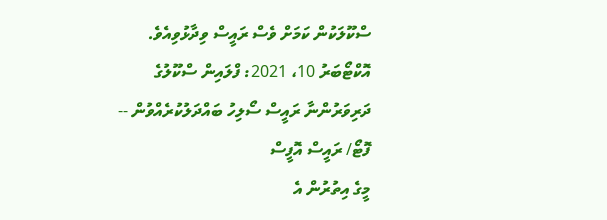ސްކޫލަކުން ކަމަށް ވެސް ރައީސް ވިދާޅުވިއެވެ.
އޮކްޓޯބަރު 10، 2021: ފްލައިން ސްކޫލުގެ ދަރިވަރުންނާ ރައީސް ސޯލިހު ބައްދަލުކުރެއްވުން -- ފޮޓޯ/ ރައީސް އޮފީސް
މީގެ އިތުރުން އެ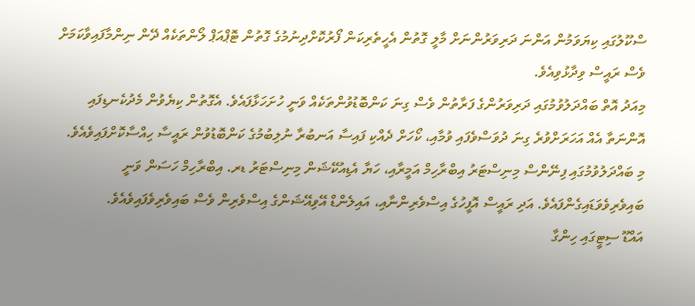ސްކޫލުގައި ކިޔަވަމުން އަންނަ ދަރިވަރުންނަށް މާލީ ގޮތުން އެހީތެރިކަން ފޯރުކޮށްދިނުމުގެ ގޮތުން ޓޮޕްއަޕް ލޯންތަކެއް ދޭން ނިންމާފައިވާކަމަށް ވެސް ރައީސް ވިދާޅުވިއެވެ.
މިއަދު އޮތް ބައްދަލުވުމުގައި ދަރިވަރުންގެ ފަރާތުން ވެސް ގިނަ ކަންބޮޑުވުންތަކެއް ވަނީ ހުށަހަޅާފައެވެ. އެގޮތުން ކިޔެވުން މެދުކެނޑިފައި އޮންނަތާ އެއް އަހަރަށްވުރެ ގިނަ ދުވަސްވެފައި ވުމާއި، ކޯހަށް ދެއްކި ފައިސާ އަނބުރާ ނުލިބުމުގެ ކަންބޮޑުވުން ރައީސާ ހިއްސާކޮށްފައިވެއެވެ.
މި ބައްދަލުވުމުގައި ފިނޭންސް މިނިސްޓަރު އިބްރާހިމް އަމީރާއި، ހަޔާ އެޑިއުކޭޝަން މިނިސްޓަރު ޑރ. އިބްރާހިމް ހަސަން ވަނީ ބައިވެރިވެވަޑައިގެންފައެވެ. އަދި ރައީސް އޮފީހުގެ އިސްވެރިންނާއި، އައިލެންޑް އޭވިއޭޝަންގެ އިސްވެރިން ވެސް ބައިވެރިވެފައިވެއެވެ.
އައްޑޫ ސިޓީގައި ހިންގާ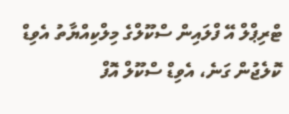ޓްރިޕްލް އޭ ފްލައިން ސްކޫލްގެ މިލްކިއްޔާތު އެވިޑް ކޮލެޖުން ގަނެ، އެވިޑް ސްކޫލް އޮފް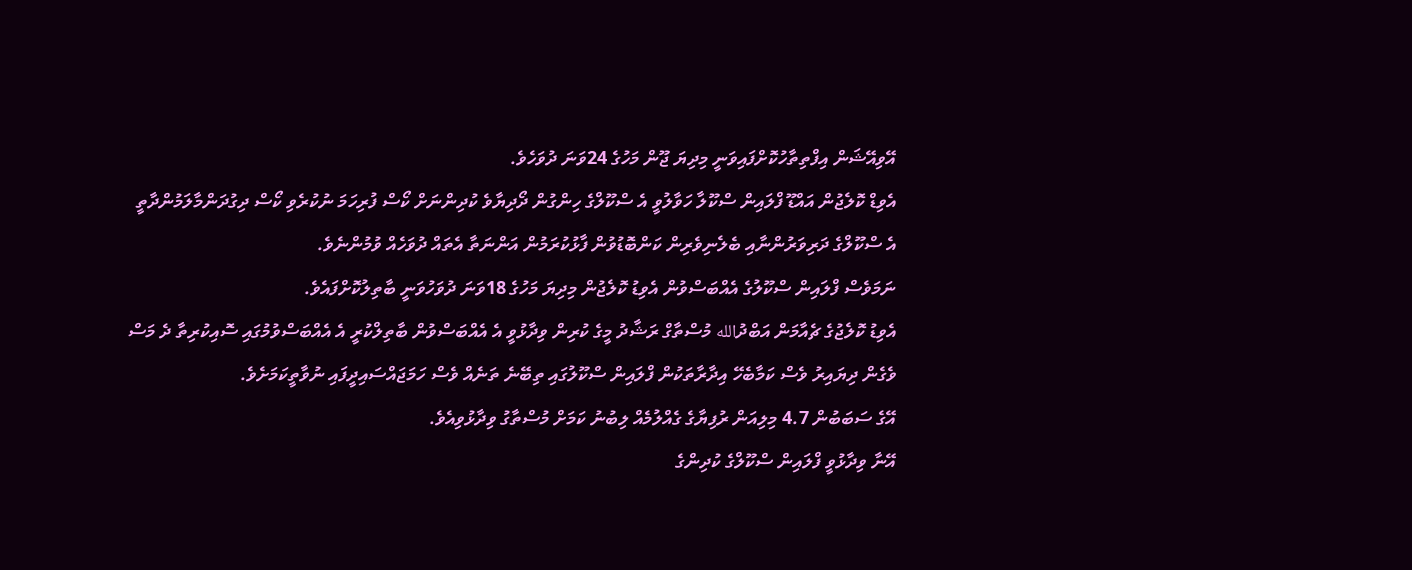އޭވިއޭޝަން އިފްތިތާހުކޮށްފައިވަނީ މިދިޔަ ޖޫން މަހުގެ 24ވަނަ ދުވަހެވެ.
އެވިޑް ކޮލެޖުން އައްޑޫ ފްލައިން ސްކޫލާ ހަވާލުވީ އެ ސްކޫލްގެ ހިންގުން ދޯދިޔާވެ ކުދިންނަށް ކޯސް ފުރިހަމަ ނުކުރެވި ކޯސް ދިގުދަންމާލަމުންދާތީ އެ ސްކޫލްގެ ދަރިވަރުންނާއި ބެލެނިވެރިން ކަންބޮޑުވުން ފާޅުކުރަމުން އަންނަތާ އެތައް ދުވަހެއް ވުމުންނެވެ.
ނަމަވެސް ފްލައިން ސްކޫލުގެ އެއްބަސްވުން އެވިޑު ކޮލެޖުން މިދިޔަ މަހުގެ 18ވަނަ ދުވަހުވަނީ ބާތިލުކޮށްފައެވެ.
އެވިޑު ކޮލެޖުގެ ޗެއާމަން އަބްދުالله މުސްތާގް ރަޝާދު މީގެ ކުރިން ވިދާޅުވީ އެ އެއްބަސްވުން ބާތިލްކުރީ އެ އެއްބަސްވުމުގައި ސޮއިކުރިތާ ދެ މަސް ވެގެން ދިޔައިރު ވެސް ކަމާބެހޭ އިދާރާތަކުން ފްލައިން ސްކޫލުގައި ތިބޭނެ ތަނެއް ވެސް ހަމަޖައްސައިދީފައި ނުވާތީކަމަށެވެ.
އޭގެ ސަބަބުން 4.7 މިލިއަން ރުފިޔާގެ ގެއްލުމެއް ލިބުނު ކަމަށް މުސްތާގު ވިދާޅުވިއެވެ.
އޭނާ ވިދާޅުވީ ފްލައިން ސްކޫލްގެ ކުދިންގެ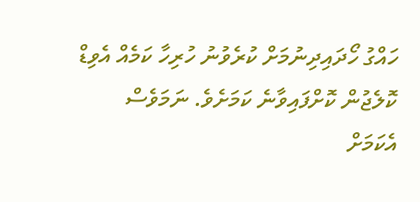ހައްގު ހޯދައިދިނުމަށް ކުރެވުނު ހުރިހާ ކަމެއް އެވިޑް ކޮލެޖުން ކޮށްފައިވާނެ ކަމަށެވެ. ނަމަވެސް އެކަމަށް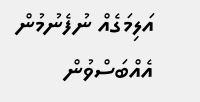އަލިމަގެއް ނުފެނުމުން އެއްބަސްވުން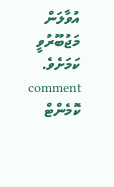އުވާލަން މަޖުބޫރުވީ ކަމަށެވެ.
comment ކޮމެންޓް